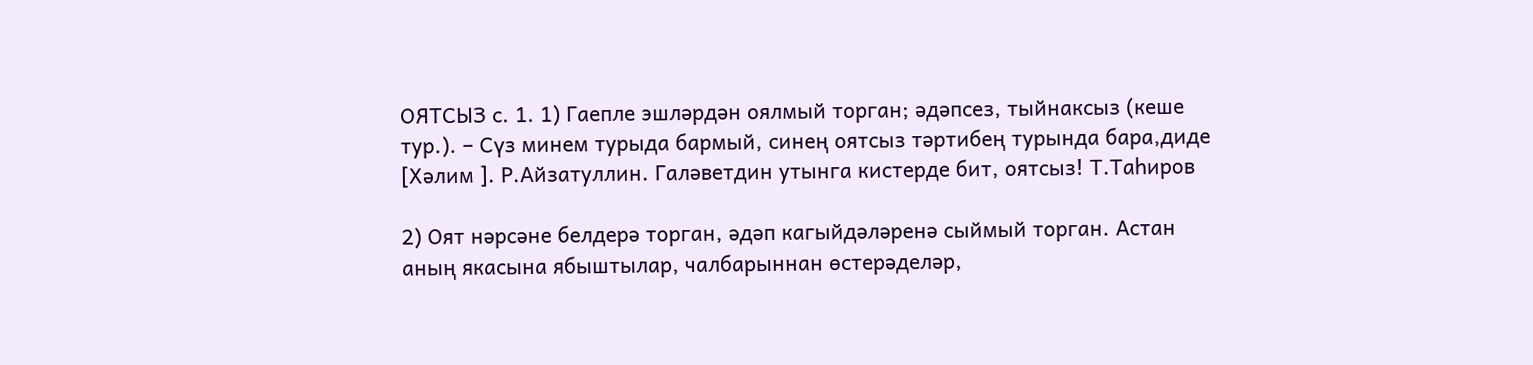ОЯТСЫЗ с. 1. 1) Гаепле эшләрдән оялмый торган; әдәпсез, тыйнаксыз (кеше тур.). – Сүз минем турыда бармый, синең оятсыз тәртибең турында бара,диде [Хәлим ]. Р.Айзатуллин. Галәветдин утынга кистерде бит, оятсыз! Т.Таһиров

2) Оят нәрсәне белдерә торган, әдәп кагыйдәләренә сыймый торган. Астан аның якасына ябыштылар, чалбарыннан өстерәделәр,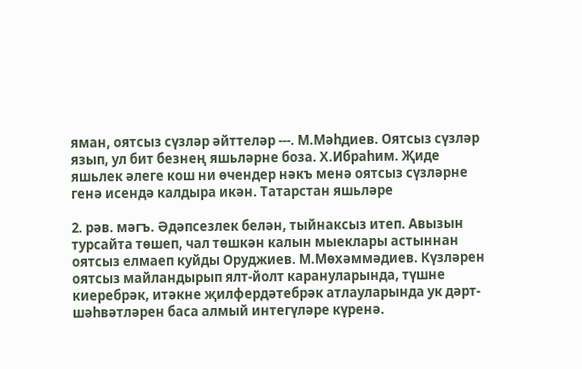яман, оятсыз сүзләр әйттеләр ---. М.Мәһдиев. Оятсыз сүзләр язып, ул бит безнең яшьләрне боза. Х.Ибраһим. Җиде яшьлек әлеге кош ни өчендер нәкъ менә оятсыз сүзләрне генә исендә калдыра икән. Татарстан яшьләре

2. рәв. мәгъ. Әдәпсезлек белән, тыйнаксыз итеп. Авызын турсайта төшеп, чал төшкән калын мыеклары астыннан оятсыз елмаеп куйды Оруджиев. М.Мөхәммәдиев. Күзләрен оятсыз майландырып ялт-йолт карануларында, түшне киеребрәк, итәкне җилфердәтебрәк атлауларында ук дәрт-шәһвәтләрен баса алмый интегүләре күренә.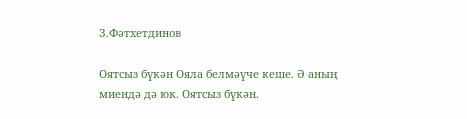З.Фәтхетдинов

Оятсыз бүкән Ояла белмәүче кеше. Ә аның миендә дә юк. Оятсыз бүкән.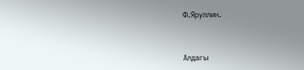Ф.Яруллин.



Алдагы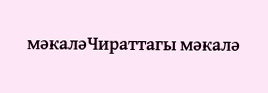мәкаләЧираттагы мәкалә